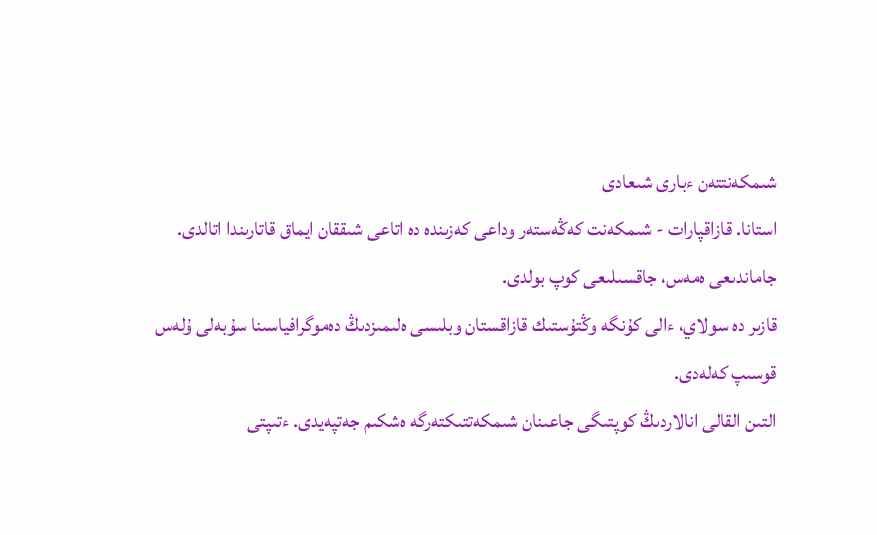شىمكەنتتەن ءبارى شىعادى
استانا. قازاقپارات - شىمكەنت كەڭەستەر وداعى كەزىندە دە اتاعى شىققان ايماق قاتارىندا اتالدى. جاماندىعى ەمەس، جاقسىلىعى كوپ بولدى.
قازىر دە سولاي، ءالى كۇنگە وڭتۇستىك قازاقستان وبلىسى ەلىمىزدىڭ دەموگرافياسىنا سۇبەلى ۇلەس قوسىپ كەلەدى.
التىن القالى انالاردىڭ كوپتىگى جاعىنان شىمكەتتىكتەرگە ەشكىم جەتپەيدى. ءتىپتى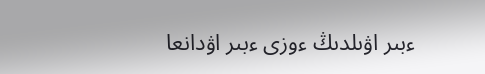ءبىر اۋىلدىڭ ءوزى ءبىر اۋدانعا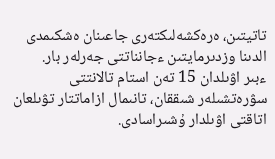تاتيتىن، ەرەكشەلىكتەرى جاعىنان ەشكىمدى الدىنا وزدىرمايتىن ءجانناتتى جەرلەر بار.
ءبىر اۋىلدان 15 تەن استام تالانتتى سۋرەتشىلەر شىققان، تانىمال ازاماتتار تۋىلعان اتاقتى اۋىلدار ۇشىراسادى.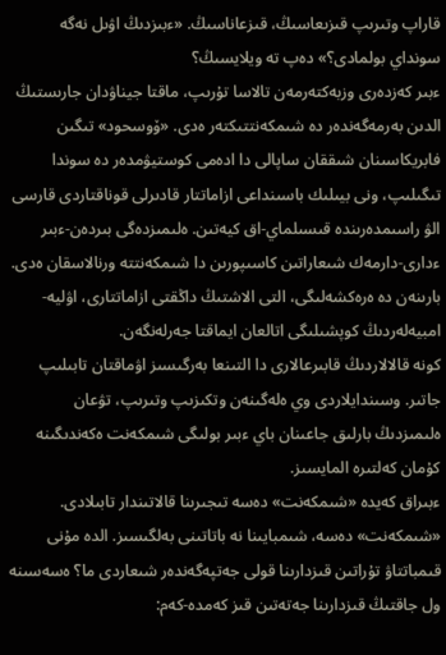قاراپ وتىرىپ قىزىعاسىڭ، قىزعاناسىڭ. «ءبىزدىڭ اۋىل نەگە سونداي بولمادى؟» دەپ تە ويلايسىڭ؟
ءبىر كەزدەرى وزبەكتەرمەن تالاسا تۇرىپ، ماقتا جيناۋدان جارىستىڭ الدىن بەرمەگەندەر دە شىمكەنتتىكتەر ەدى. «ۆوسحود» تىگىن فابريكاسىنان شىققان ساپالى دا ادەمى كوستيۋمدەر دە سوندا تىگىلىپ، ونى بيىلىك باسىنداعى ازاماتتار قادىرلى قوناقتاردى قارسى الۋ راسىمدەرىندە قىسىلماي-اق كيەتىن. ەلىمىزدەگى بىردەن-ءبىر ءدارى-دارمەك شىعاراتىن كاسىپورىن دا شىمكەنتتە ورنالاسقان ەدى. بارىنەن دە ەرەكشەلىگى، التى الاشتىڭ داڭقتى ازاماتتارى، اۋليە-امبيەلەردىڭ كوپشىلىگى اتالعان ايماقتا جەرلەنگەن.
كونە قالالاردىڭ قابىرعالارى دا التىنعا بەرگىسىز اۋماقتان تابىلىپ جاتىر. وسىندايلاردى وي ەلەگىنەن وتكىزىپ وتىرىپ، تۋعان ەلىمىزدىڭ بارلىق جاعىنان باي ءبىر بولىگى شىمكەنت ەكەندىگىنە كۇمان كەلتىرە المايسىز.
ءبىراق كەيدە «شىمكەنت» دەسە تىجىرىنا قالاتىندار تابىلادى. «شىمكەنت» دەسە، شىمبايىنا نە باتاتىنى بەلگىسىز. الدە مۇنى قىمباتتاۋ تۇراتىن قىزدارىنا قولى جەتپەگەندەر شىعاردى ما؟ ەسەسىنە ول جاقتىڭ قىزدارىنا جەتەتىن قىز كەمدە-كەم: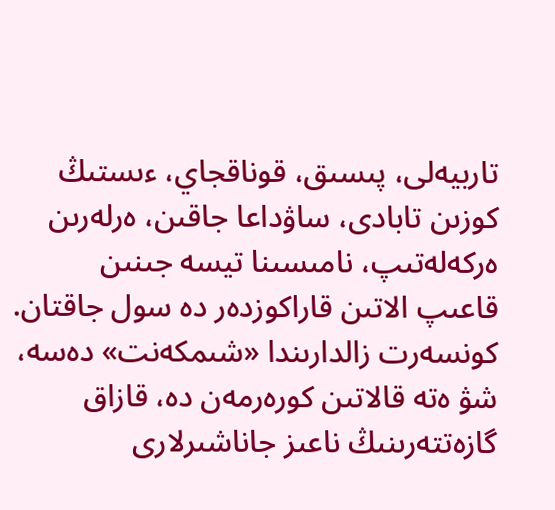تاربيەلى، پىسىق، قوناقجاي، ءىستىڭ كوزىن تابادى، ساۋداعا جاقىن، ەرلەرىن ەركەلەتىپ، نامىسىنا تيسە جىنىن قاعىپ الاتىن قاراكوزدەر دە سول جاقتان. كونسەرت زالدارىندا «شىمكەنت» دەسە، شۋ ەتە قالاتىن كورەرمەن دە، قازاق گازەتتەرىنىڭ ناعىز جاناشىرلارى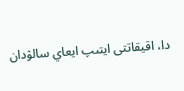دا، اقيقاتتى ايتىپ ايعاي سالۋدان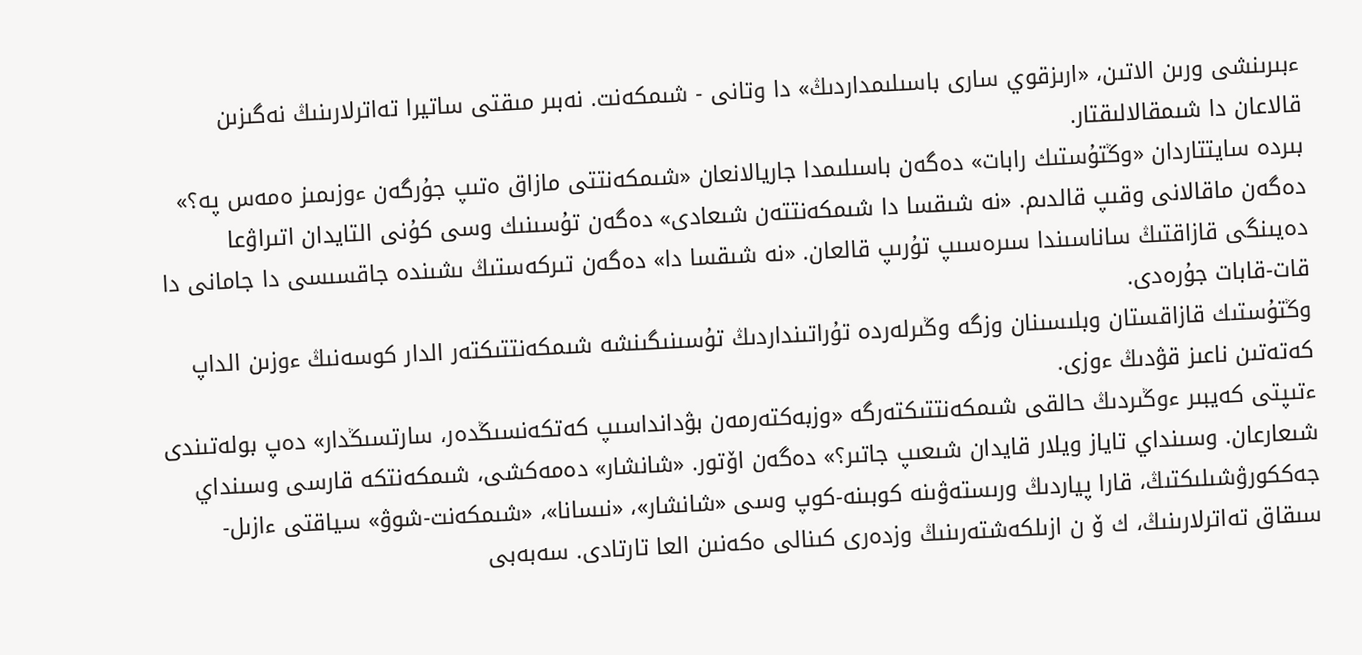ءبىرىنشى ورىن الاتىن، «ارىزقوي سارى باسىلىمداردىڭ» دا وتانى - شىمكەنت. نەبىر مىقتى ساتيرا تەاترلارىنىڭ نەگىزىن قالاعان دا شىمقالالىقتار.
بىردە سايتتاردان «وڭتۇستىك رابات» دەگەن باسىلىمدا جاريالانعان «شىمكەنتتى مازاق ەتىپ جۇرگەن ءوزىمىز ەمەس پە؟» دەگەن ماقالانى وقىپ قالدىم. «نە شىقسا دا شىمكەنتتەن شىعادى» دەگەن تۇسىنىك وسى كۇنى التايدان اتىراۋعا دەيىنگى قازاقتىڭ ساناسىندا سىرەسىپ تۇرىپ قالعان. «نە شىقسا دا» دەگەن تىركەستىڭ ىشىندە جاقسىسى دا جامانى دا قات-قابات جۇرەدى.
وڭتۇستىك قازاقستان وبلىسىنان وزگە وڭىرلەردە تۇراتىنداردىڭ تۇسىنىگىنشە شىمكەنتتىكتەر الدار كوسەنىڭ ءوزىن الداپ كەتەتىن ناعىز قۋدىڭ ءوزى.
ءتىپتى كەيبىر ءوڭىردىڭ حالقى شىمكەنتتىكتەرگە «وزبەكتەرمەن بۋدانداسىپ كەتكەنسىڭدەر، سارتسىڭدار» دەپ بولەتىندى شىعارعان. وسىنداي تاياز ويلار قايدان شىعىپ جاتىر؟» دەگەن اۆتور. «شانشار» دەمەكشى، شىمكەنتكە قارسى وسىنداي جەككورۋشىلىكتىڭ، قارا پياردىڭ ورىستەۋىنە كوبىنە-كوپ وسى «شانشار»، «نىسانا»، «شىمكەنت-شوۋ» سياقتى ءازىل-سىقاق تەاترلارىنىڭ، ك ۆ ن ازىلكەشتەرىنىڭ وزدەرى كىنالى ەكەنىن العا تارتادى. سەبەبى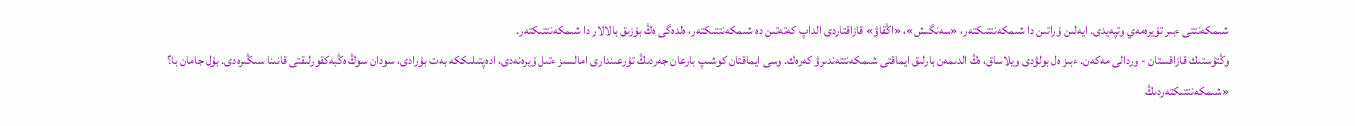شىمكەنتتى ءبىر تۇيرەمەي وتپەيدى. ايەلىن ۇراتىن دا شىمكەنتتىكتەر، «سەنگىش»، «اڭقاۋ» قازاقتاردى الداپ كەتەتىن دە شىمكەنتتىكتەر، ەلدەگى ەڭ بۇزىق بالالار دا شىمكەنتتىكتەر.
وڭتۇستىك قازاقستان - وردالى مەكەن. ءبىز ەل بولۋدى ويلاساق، ەڭ الدىمەن بارلىق ايماقتى شىمكەنتتەندىرۋ كەرەك. وسى ايماقتان كوشىپ بارعان جەردىڭ تۇرعىندارى امالسىز ءتىل ۇيرەنەدى، ادەپتىلىككە بەت بۇرادى، سودان سوڭ ەڭبەكقورلىقتى قانىنا سىڭىرەدى. بۇل جامان با؟
«شىمكەنتتىكتەردىڭ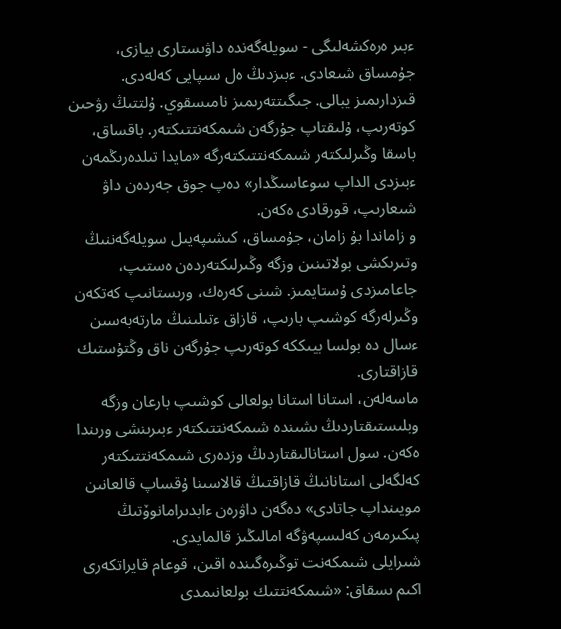ءبىر ەرەكشەلىگى - سويلەگەندە داۋىستارى بيازى، جۇمساق شىعادى. ءبىزدىڭ ەل سىپايى كەلەدى. قىزدارىمىز يبالى. جىگىتتەرىمىز نامىسقوي. ۇلتتىڭ رۋحىن كوتەرىپ، ۇلىقتاپ جۇرگەن شىمكەنتتىكتەر. باقساق، باسقا وڭىرلىكتەر شىمكەنتتىكتەرگە «مايدا تىلدەرىڭمەن ءبىزدى الداپ سوعاسىڭدار» دەپ جوق جەردەن داۋ شىعارىپ، قورقادى ەكەن.
و زاماندا بۇ زامان، جۇمساق، كىشىپەيىل سويلەگەننىڭ وتىرىكشى بولاتىنىن وزگە وڭىرلىكتەردەن ەستىپ، جاعامىزدى ۇستايمىز. شىنى كەرەك، ورىستانىپ كەتكەن وڭىرلەرگە كوشىپ بارىپ، قازاق ءتىلىنىڭ مارتەبەسىن ءسال دە بولسا بيىككە كوتەرىپ جۇرگەن ناق وڭتۇستىك قازاقتارى.
ماسەلەن، استانا استانا بولعالى كوشىپ بارعان وزگە وبلىستىقتاردىڭ ىشىندە شىمكەنتتىكتەر ءبىرىنشى ورىندا ەكەن. سول استانالىقتاردىڭ وزدەرى شىمكەنتتىكتەر كەلگەلى استانانىڭ قازاقتىڭ قالاسىنا ۇقساپ قالعانىن مويىنداپ جاتادى» دەگەن داۋرەن ءابدىرامانوۆتىڭ پىكىرمەن كەلىسپەۋگە امالىڭىز قالمايدى.
شىرايلى شىمكەنت توڭىرەگىندە اقىن، قوعام قايراتكەرى اكىم ىسقاق: «شىمكەنتتىك بولعانىمدى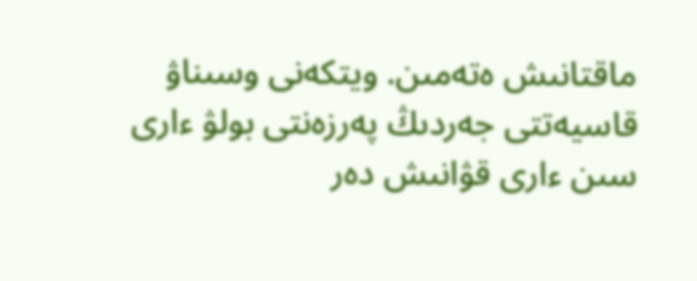ماقتانىش ەتەمىن. ويتكەنى وسىناۋ قاسيەتتى جەردىڭ پەرزەنتى بولۋ ءارى سىن ءارى قۋانىش دەر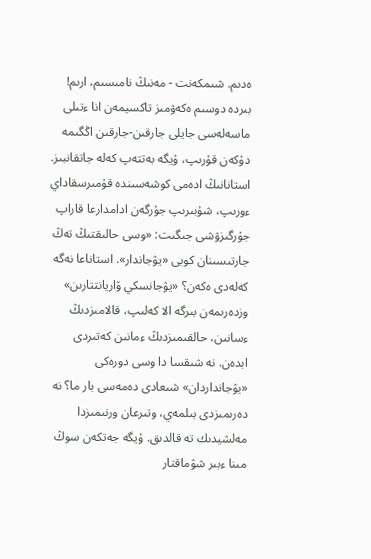ەدىم. شىمكەنت - مەنىڭ نامىسىم، ارىم! بىردە دوسىم ەكەۋمىز تاكسيمەن انا ءتىلى ماسەلەسى جايلى جارقىن-جارقىن اڭگىمە دۇكەن قۇرىپ، ۇيگە بەتتەپ كەلە جاتقانبىز. استانانىڭ ادەمى كوشەسىندە قۇمىرسقاداي ءورىپ، شۇبىرىپ جۇرگەن ادامدارعا قاراپ جۇرگىزۋشى جىگىت: «وسى حالىقتىڭ تەڭ جارتىسىنان كوبى «يۋجاندار». استاناعا نەگە كەلەدى ەكەن؟ «يۋجانسكي ۆاريانتتارىن» وزدەرىمەن بىرگە الا كەلىپ، قالامىزدىڭ ءسانىن، حالقىمىزدىڭ ءمانىن كەتىردى ابدەن. نە شىقسا دا وسى دورەكى «يۋجانداردان» شىعادى دەمەسى بار ما؟ نە دەرىمىزدى بىلمەي، وتىرعان ورنىمىزدا مەلشيدىك تە قالدىق. ۇيگە جەتكەن سوڭ مىنا ءبىر شۋماقتار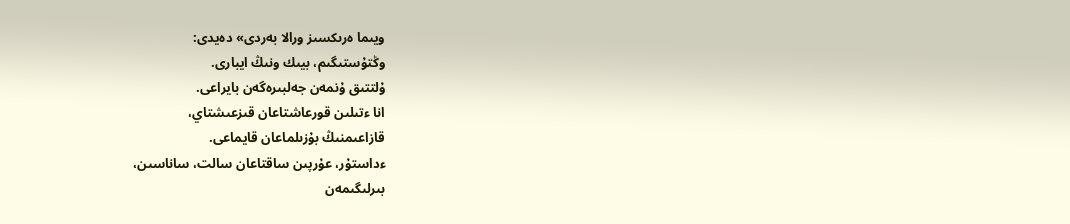ويىما ەرىكسىز ورالا بەردى» دەيدى:
وڭتۇستىگىم، بيىك ونىڭ ايبارى.
ۇلتتىق ۇنمەن جەلبىرەگەن بايراعى.
انا ءتىلىن قورعاشتاعان قىزعىشتاي،
قازاعىمنىڭ بۇزىلماعان قايماعى.
ءداستۇر، عۇرپىن ساقتاعان سالت، ساناسىن،
بىرلىگىمەن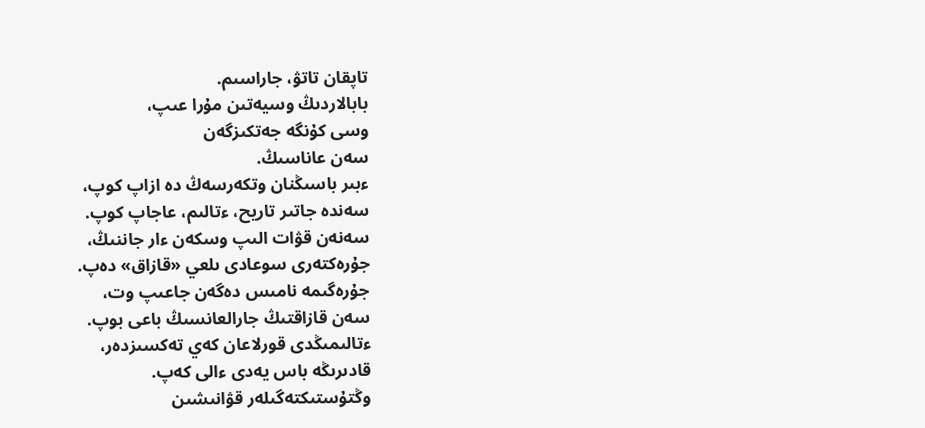تاپقان تاتۋ، جاراسىم.
بابالاردىڭ وسيەتىن مۇرا عىپ،
وسى كۇنگە جەتكىزگەن
سەن عاناسىڭ.
ءبىر باسىڭنان وتكەرسەڭ دە ازاپ كوپ،
سەندە جاتىر تاريح، ءتالىم، عاجاپ كوپ.
سەنەن قۋات الىپ وسكەن ءار جاننىڭ،
جۇرەكتەرى سوعادى ىلعي «قازاق» دەپ.
جۇرەگىمە نامىس دەگەن جاعىپ وت،
سەن قازاقتىڭ جارالعانسىڭ باعى بوپ.
ءتالىمىڭدى قورلاعان كەي تەكسىزدەر،
قادىرىڭە باس يەدى ءالى كەپ.
وڭتۇستىكتەگىلەر قۋانىشىن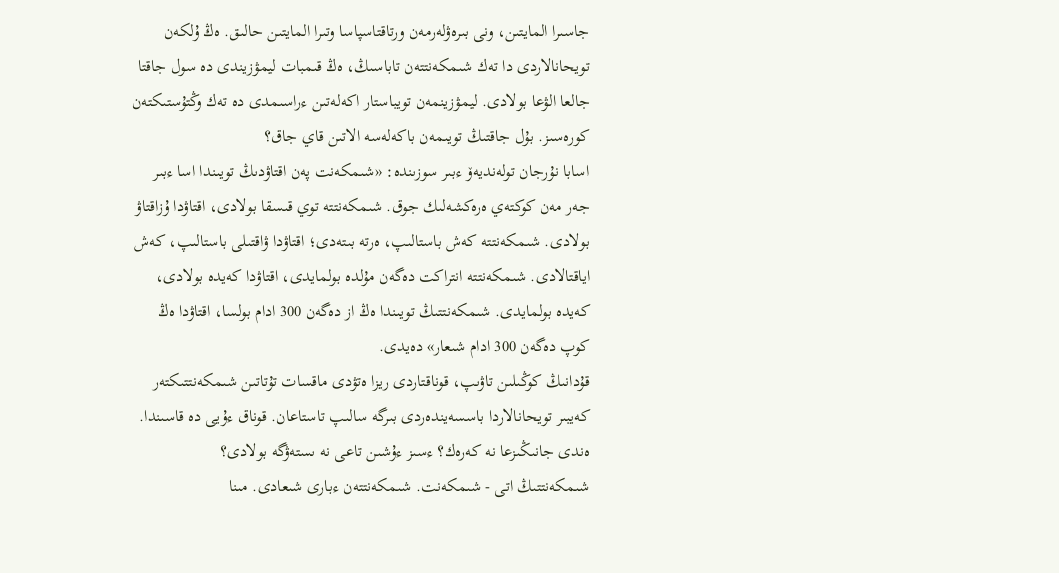جاسىرا المايتىن، ونى بىرەۋلەرمەن ورتاقتاسپاسا وتىرا المايتىن حالىق. ەڭ ۇلكەن تويحانالاردى دا تەك شىمكەنتتەن تاباسىڭ، ەڭ قىمبات ليمۋزيندى دە سول جاقتا جالعا الۋعا بولادى. ليمۋزينمەن تويباستار اكەلەتىن ءراسىمدى دە تەك وڭتۇستىكتەن كورەسىز. بۇل جاقتىڭ تويىمەن باكەلەسە الاتىن قاي جاق؟
اسابا نۇرجان تولەنديەۆ ءبىر سوزىندە: «شىمكەنت پەن اقتاۋدىڭ تويىندا اسا ءبىر جەر مەن كوكتەي ەرەكشەلىك جوق. شىمكەنتتە توي قىسقا بولادى، اقتاۋدا ۇزاقتاۋ بولادى. شىمكەنتتە كەش باستالىپ، ەرتە بىتەدى؛ اقتاۋدا ۋاقتىلى باستالىپ، كەش اياقتالادى. شىمكەنتتە انتراكت دەگەن مۇلدە بولمايدى، اقتاۋدا كەيدە بولادى، كەيدە بولمايدى. شىمكەنتتىڭ تويىندا ەڭ از دەگەن 300 ادام بولسا، اقتاۋدا ەڭ كوپ دەگەن 300 ادام شىعار» دەيدى.
قۇدانىڭ كوڭىلىن تاۋىپ، قوناقتاردى ريزا ەتۋدى ماقسات تۇتاتىن شىمكەنتتىكتەر كەيبىر تويحانالاردا باسسەيندەردى بىرگە سالىپ تاستاعان. قوناق ءۇيى دە قاسىندا. ەندى جانىڭىزعا نە كەرەك؟ ءسىز ءۇشىن تاعى نە ىستەۋگە بولادى؟
شىمكەنتتىڭ اتى - شىمكەنت. شىمكەنتتەن ءبارى شىعادى. مىنا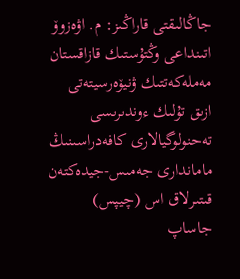جاڭالىقتى قاراڭىز: م. اۋەزوۆ اتىنداعى وڭتۇستىك قازاقستان مەملەكەتتىك ۋنيۆەرسيتەتى ازىق تۇلىك ءوندىرىسى تەحنولوگيالارى كافەدراسىنىڭ ماماندارى جەمىس-جيدەكتەن قىتىرلاق اس (چيپس) جاساپ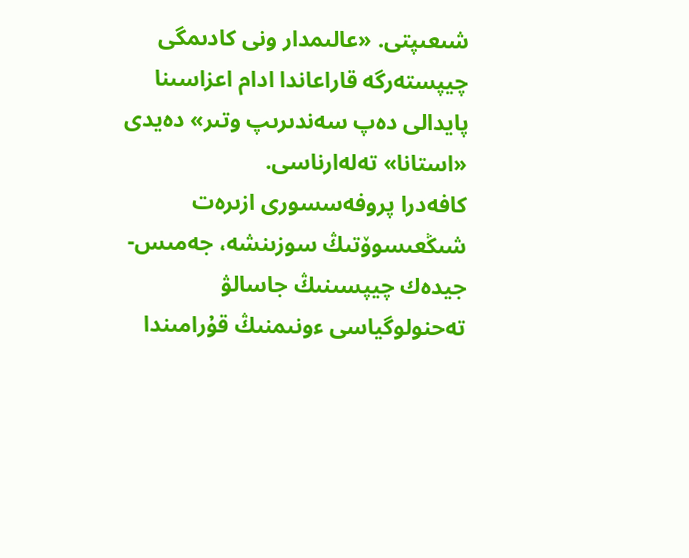شىعىپتى. «عالىمدار ونى كادىمگى چيپستەرگە قاراعاندا ادام اعزاسىنا پايدالى دەپ سەندىرىپ وتىر» دەيدى «استانا» تەلەارناسى.
كافەدرا پروفەسسورى ازىرەت شىڭعىسوۆتىڭ سوزىنشە، جەمىس-جيدەك چيپسىنىڭ جاسالۋ تەحنولوگياسى ءونىمنىڭ قۇرامىندا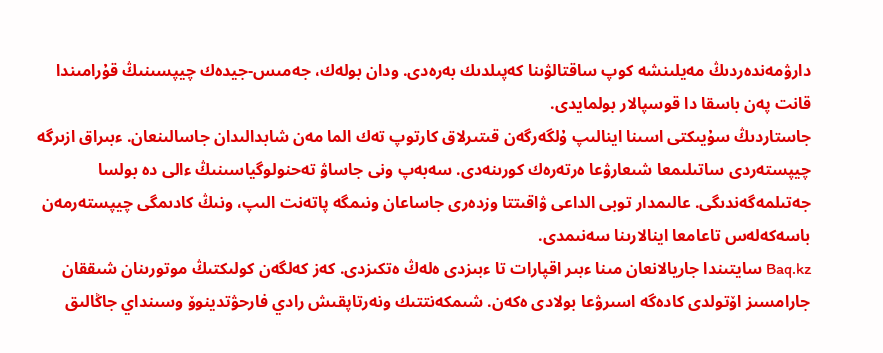دارۋمەندەردىڭ مەيلىنشە كوپ ساقتالۋىنا كەپىلدىك بەرەدى. ودان بولەك، جەمىس-جيدەك چيپسىنىڭ قۇرامىندا قانت پەن باسقا دا قوسپالار بولمايدى.
جاستاردىڭ سۇيىكتى اسىنا اينالىپ ۇلگەرگەن قىتىرلاق كارتوپ تەك الما مەن شابدالىدان جاسالىنعان. ءبىراق ازىرگە چيپستەردى ساتىلىمعا شىعارۋعا ەرتەرەك كورىنەدى. سەبەپ ونى جاساۋ تەحنولوگياسىنىڭ ءالى دە بولسا جەتىلمەگەندىگى. عالىمدار توبى الداعى ۋاقىتتا وزدەرى جاساعان ونىمگە پاتەنت الىپ، ونىڭ كادىمگى چيپستەرمەن باسەكەلەس تاعامعا اينالارىنا سەنىمدى.
Baq.kz سايتىندا جاريالانعان مىنا ءبىر اقپارات تا ءبىزدى ەلەڭ ەتكىزدى. كەز كەلگەن كولىكتىڭ موتورىنان شىققان جارامسىز اۆتولدى كادەگە اسىرۋعا بولادى ەكەن. شىمكەنتتىك ونەرتاپقىش رادي فارحۋتدينوۆ وسىنداي جاڭالىق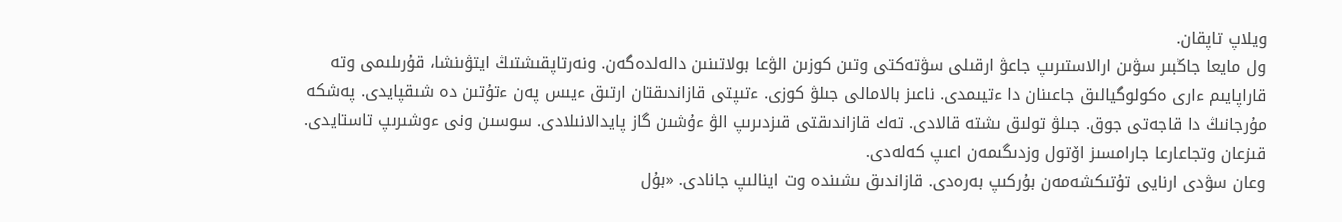ويلاپ تاپقان.
ول مايعا جاڭبىر سۋىن ارالاستىرىپ جاعۋ ارقىلى سۋتەكتى وتىن كوزىن الۋعا بولاتىنىن دالەلدەگەن. ونەرتاپقىشتىڭ ايتۋىنشا، قۇرىلىمى وتە قاراپايىم ءارى ەكولوگيالىق جاعىنان دا ءتيىمدى. ناعىز بالامالى جىلۋ كوزى. ءتىپتى قازاندىقتان ارتىق ءيىس پەن ءتۇتىن دە شىقپايدى. پەشكە مۇرجانىڭ دا قاجەتى جوق. جىلۋ تولىق ىشتە قالادى. تەك قازاندىقتى قىزدىرىپ الۋ ءۇشىن گاز پايدالانىلادى. سوسىن ونى ءوشىرىپ تاستايدى. قىزعان وتجاعارعا جارامسىز اۆتول وزدىگىمەن اعىپ كەلەدى.
وعان سۋدى ارنايى تۇتىكشەمەن بۇركىپ بەرەدى. قازاندىق ىشىندە وت اينالىپ جانادى. «بۇل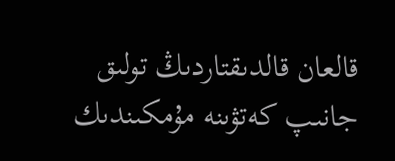قالعان قالدىقتاردىڭ تولىق جانىپ كەتۋىنە مۇمكىندىك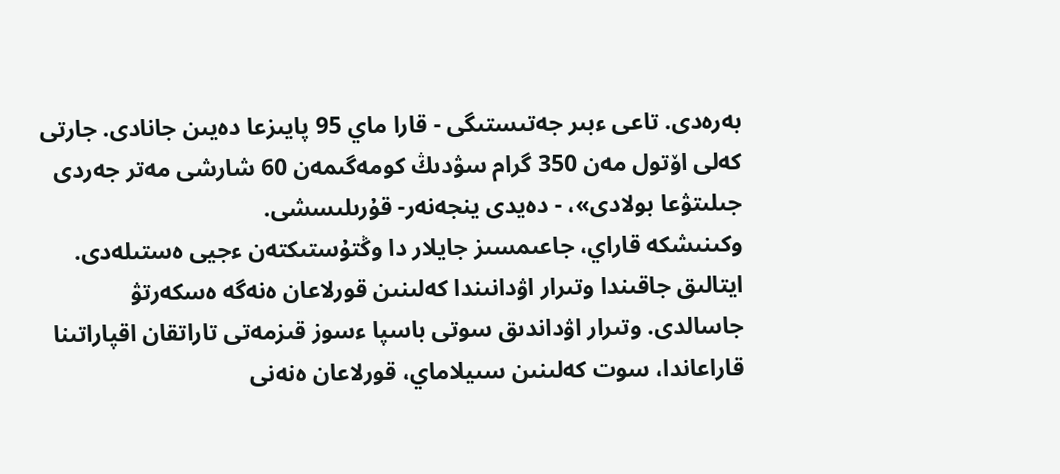بەرەدى. تاعى ءبىر جەتىستىگى - قارا ماي 95 پايىزعا دەيىن جانادى. جارتى كەلى اۆتول مەن 350 گرام سۋدىڭ كومەگىمەن 60 شارشى مەتر جەردى جىلىتۋعا بولادى»، - دەيدى ينجەنەر- قۇرىلىسشى.
وكىنىشكە قاراي، جاعىمسىز جايلار دا وڭتۇستىكتەن ءجيى ەستىلەدى. ايتالىق جاقىندا وتىرار اۋدانىندا كەلىنىن قورلاعان ەنەگە ەسكەرتۋ جاسالدى. وتىرار اۋداندىق سوتى باسپا ءسوز قىزمەتى تاراتقان اقپاراتىنا قاراعاندا، سوت كەلىنىن سىيلاماي، قورلاعان ەنەنى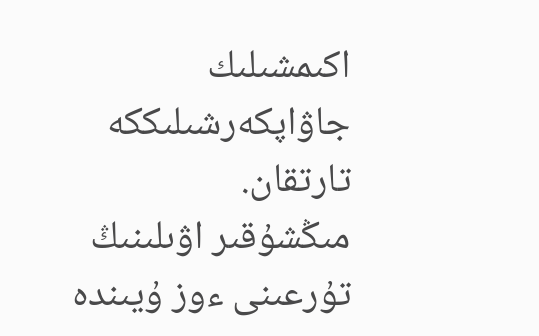اكىمشىلىك جاۋاپكەرشىلىككە تارتقان.
مىڭشۇقىر اۋىلىنىڭ تۇرعىنى ءوز ۇيىندە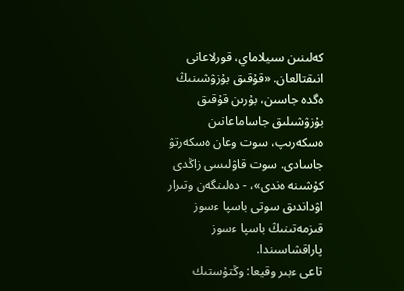كەلىنىن سىيلاماي، قورلاعانى انىقتالعان. «قۇقىق بۇزۋشىنىڭ ەگدە جاسىن، بۇرىن قۇقىق بۇزۋشىلىق جاساماعانىن ەسكەرىپ، سوت وعان ەسكەرتۋ جاسادى. سوت قاۋلىسى زاڭدى كۇشىنە ەندى»، - دەلىنگەن وتىرار اۋداندىق سوتى باسپا ءسوز قىزمەتىنىڭ باسپا ءسوز پاراقشاسىندا.
تاعى ءبىر وقيعا: وڭتۇستىك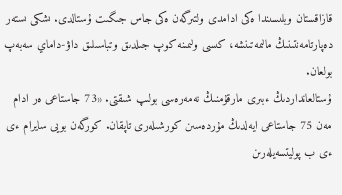قازاقستان وبلىسىندا ەكى ادامدى ولتىرگەن ەكى جاس جىگىت ۇستالدى. ىشكى ىستەر دەپارتامەنتىنىڭ مالىمەتىنشە، كىسى ولىمىنە كوپ جىلدىق وتباسىلىق داۋ-داماي سەبەپ بولعان.
ۇستالعانداردىڭ ءبىرى مارقۇمنىڭ نەمەرەسى بولىپ شىقتى. «73 جاستاعى ەر ادام مەن 75 جاستاعى ايەلدىڭ مۇردەسىن كورشىلەرى تاپقان. كورگەن بويى سايرام ءى ءى ب پوليتسەيلەرىن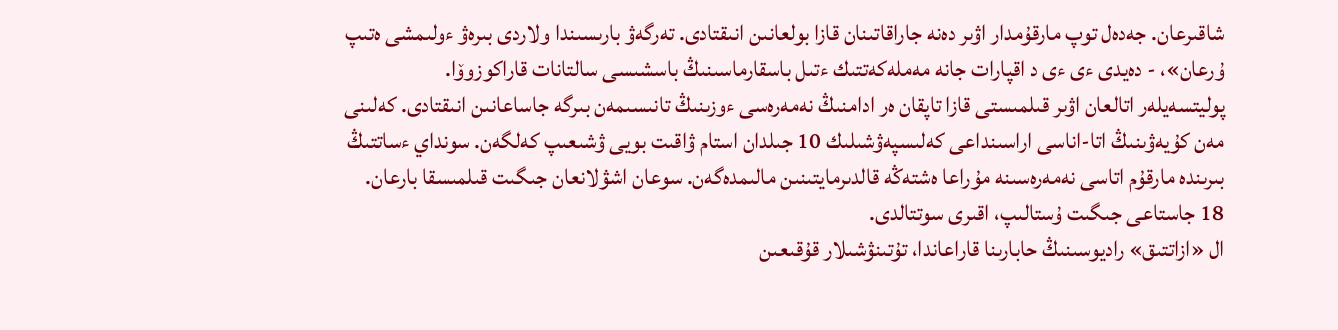شاقىرعان. جەدەل توپ مارقۇمدار اۋىر دەنە جاراقاتىنان قازا بولعانىن انىقتادى. تەرگەۋ بارىسىندا ولاردى بىرەۋ ءولىمشى ەتىپ ۇرعان»، - دەيدى ءى ءى د اقپارات جانە مەملەكەتتىك ءتىل باسقارماسىنىڭ باسشىسى سالتانات قاراكوزوۆا.
پوليتسەيلەر اتالعان اۋىر قىلمىستى قازا تاپقان ەر ادامنىڭ نەمەرەسى ءوزىنىڭ تانىسىمەن بىرگە جاساعانىن انىقتادى. كەلىنى مەن كۇيەۋىنىڭ اتا-اناسى اراسىنداعى كەلىسپەۋشىلىك 10 جىلدان استام ۋاقىت بويى ۋشىعىپ كەلگەن. سونداي ءساتتىڭ بىرىندە مارقۇم اتاسى نەمەرەسىنە مۇراعا ەشتەڭە قالدىرمايتىنىن مالىمدەگەن. سوعان اشۋلانعان جىگىت قىلمىسقا بارعان. 18 جاستاعى جىگىت ۇستالىپ، اقىرى سوتتالدى.
ال «ازاتتىق» راديوسىنىڭ حابارىنا قاراعاندا، تۇتىنۋشىلار قۇقىعىن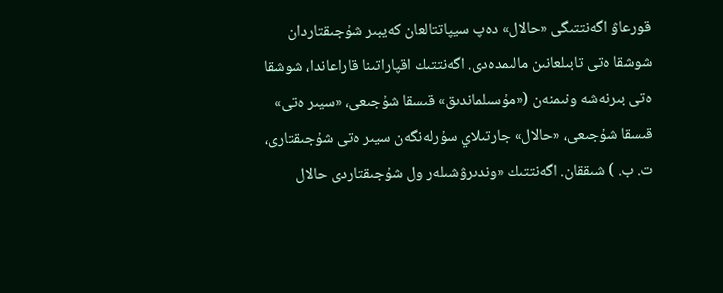قورعاۋ اگەنتتىگى «حالال» دەپ سيپاتتالعان كەيبىر شۇجىقتاردان شوشقا ەتى تابىلعانىن مالىمدەدى. اگەنتتىك اقپاراتىنا قاراعاندا، شوشقا ەتى بىرنەشە ونىمنەن («مۇسىلماندىق» قىسقا شۇجىعى، «سيىر ەتى» قىسقا شۇجىعى، «حالال» جارتىلاي سۇرلەنگەن سيىر ەتى شۇجىقتارى، ت. ب. ) شىققان. اگەنتتىك «وندىرۋشىلەر ول شۇجىقتاردى حالال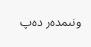ونىمدەر دەپ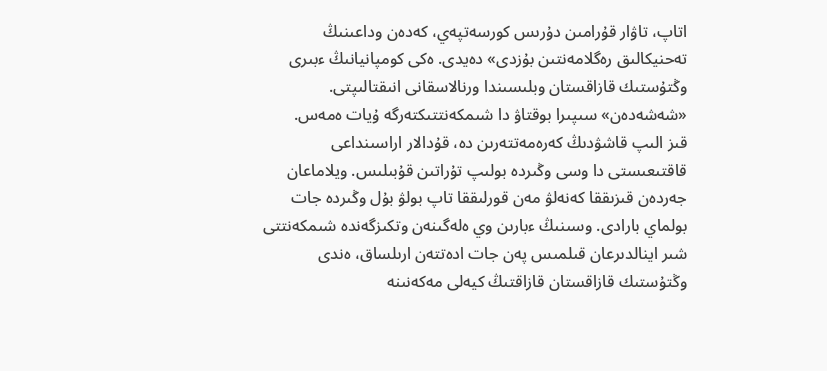اتاپ، تاۋار قۇرامىن دۇرىس كورسەتپەي، كەدەن وداعىنىڭ تەحنيكالىق رەگلامەنتىن بۇزدى» دەيدى. ەكى كومپانيانىڭ ءبىرى وڭتۇستىك قازاقستان وبلىسىندا ورنالاسقانى انىقتالىپتى.
«شەشەدەن» سىپىرا بوقتاۋ دا شىمكەنتتىكتەرگە ۇيات ەمەس.
قىز الىپ قاشۋدىڭ كەرەمەتتەرىن دە، قۇدالار اراسىنداعى قاقتىعىستى دا وسى وڭىردە بولىپ تۇراتىن قۇبىلىس. ويلاماعان جەردەن قىزىققا كەنەلۋ مەن قورلىققا تاپ بولۋ بۇل وڭىردە جات بولماي بارادى. وسىنىڭ ءبارىن وي ەلەگىنەن وتكىزگەندە شىمكەنتتى شىر اينالدىرعان قىلمىس پەن جات ادەتتەن ارىلساق، ەندى وڭتۇستىك قازاقستان قازاقتىڭ كيەلى مەكەنىنە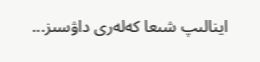اينالىپ شىعا كەلەرى داۋسىز...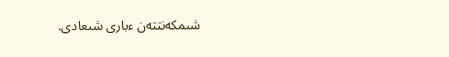شىمكەنتتەن ءبارى شىعادى.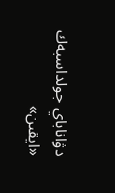دۋاناباي جولداسبەك
«ايقىن»